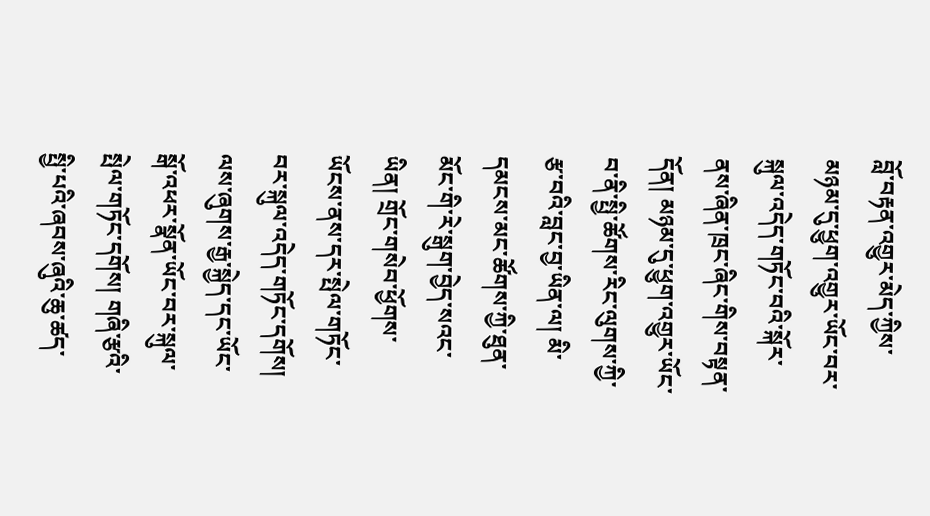བློ་བརྟན་འགྱུར་མེད་ཀྱིས་མཉམ་དུ་ཕྱུག་འགྱུར་ཡོང་བར་སྐུལ་འདེད་གཏོང་བའི་སྐོར་ནས་ཞིན་ཁྲང་ཞིང་གིས་བསྟན་དོན། མཉམ་དུ་ཕྱུག་འགྱུར་ཡོང་བ་ནི་སྤྱི་ཚོགས་རིང་ལུགས་ཀྱི་རྩ་བའི་བླང་བྱ་ཡིན་ལ། མི་དམངས་མང་ཚོགས་ཀྱི་ཐུན་མོང་གི་རེ་སྒུག་བྱེད་སའང་ཡིན། གྲོང་གསེབ་ཕྱོགས་ཡོངས་ནས་དར་སྤེལ་གཏོང་བར་སྐུལ་འདེད་གཏོང་དགོས། ལས་ཞུགས་རྒྱ་སྐྱེད་དང་ཡོང་སྒོ་འཕར་སྣོན་ཡོང་བར་སྐུལ་སྤེལ་གཏོང་དགོས། གཞི་རྩའི་སྤྱི་པའི་ཞབས་ཞུའི་ཆུ་ཚད་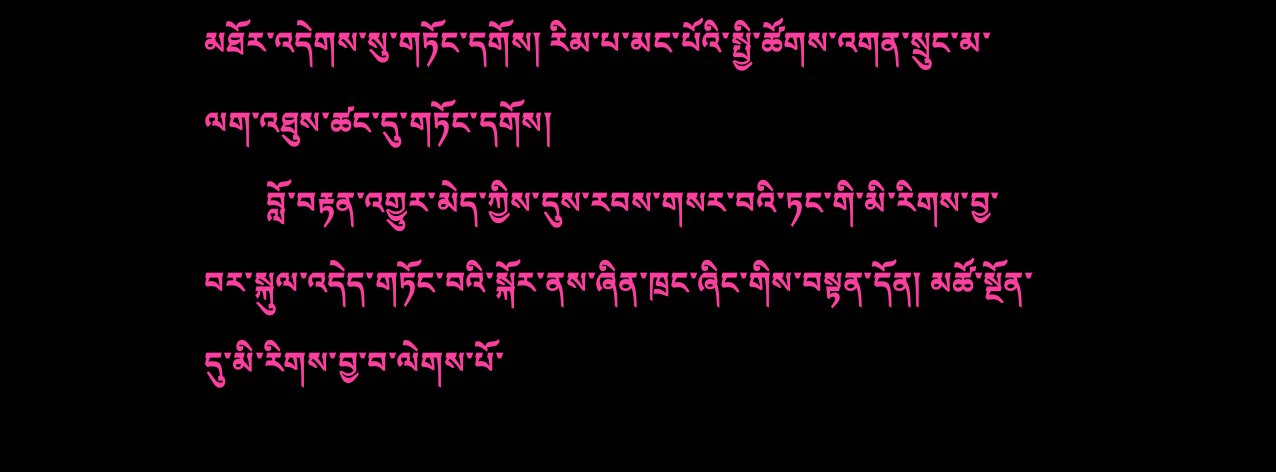མཐོར་འདེགས་སུ་གཏོང་དགོས། རིམ་པ་མང་པོའི་སྤྱི་ཚོགས་འགན་སྲུང་མ་ལག་འཐུས་ཚང་དུ་གཏོང་དགོས།
        བློ་བརྟན་འགྱུར་མེད་ཀྱིས་དུས་རབས་གསར་བའི་ཏང་གི་མི་རིགས་བྱ་བར་སྐུལ་འདེད་གཏོང་བའི་སྐོར་ནས་ཞིན་ཁྲང་ཞིང་གིས་བསྟན་དོན། མཚོ་སྔོན་དུ་མི་རིགས་བྱ་བ་ལེགས་པོ་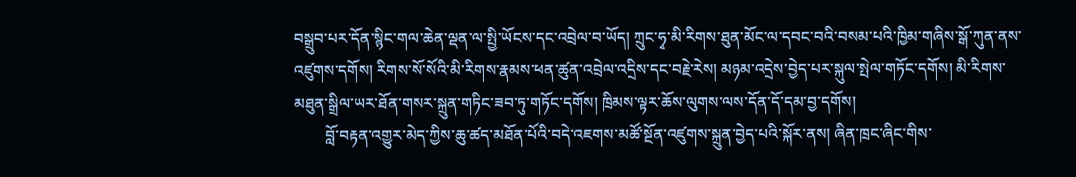བསྒྲུབ་པར་དོན་སྙིང་གལ་ཆེན་ལྡན་ལ་སྤྱི་ཡོངས་དང་འབྲེལ་བ་ཡོད། ཀྲུང་ཧྭ་མི་རིགས་ཐུན་མོང་ལ་དབང་བའི་བསམ་པའི་ཁྱིམ་གཞིས་སྒོ་ཀུན་ནས་འཛུགས་དགོས། རིགས་སོ་སོའི་མི་རིགས་རྣམས་ཕན་ཚུན་འབྲེལ་འདྲིས་དང་བརྗེ་རེས། མཉམ་འདྲེས་བྱེད་པར་སྐུལ་སྤེལ་གཏོང་དགོས། མི་རིགས་མཐུན་སྒྲིལ་ཡར་ཐོན་གསར་སྐྲུན་གཏིང་ཟབ་ཏུ་གཏོང་དགོས། ཁྲིམས་ལྟར་ཆོས་ལུགས་ལས་དོན་དོ་དམ་བྱ་དགོས།
        བློ་བརྟན་འགྱུར་མེད་ཀྱིས་ཆུ་ཚད་མཐོན་པོའི་བདེ་འཇགས་མཚོ་སྔོན་འཛུགས་སྐྲུན་བྱེད་པའི་སྐོར་ནས། ཞིན་ཁྲང་ཞིང་གིས་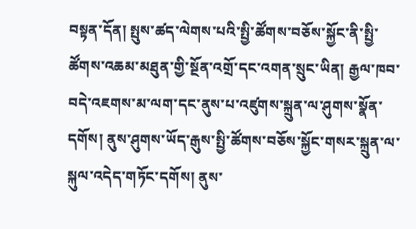བསྟན་དོན། སྤུས་ཚད་ལེགས་པའི་སྤྱི་ཚོགས་བཅོས་སྐྱོང་ནི་སྤྱི་ཚོགས་འཆམ་མཐུན་གྱི་སྔོན་འགྲོ་དང་འགན་སྲུང་ཡིན། རྒྱལ་ཁབ་བདེ་འཇགས་མ་ལག་དང་ནུས་པ་འཛུགས་སྐྲུན་ལ་ཤུགས་སྣོན་དགོས། ནུས་ཤུགས་ཡོད་རྒུས་སྤྱི་ཚོགས་བཅོས་སྐྱོང་གསར་སྐྲུན་ལ་སྐུལ་འདེད་གཏོང་དགོས། ནུས་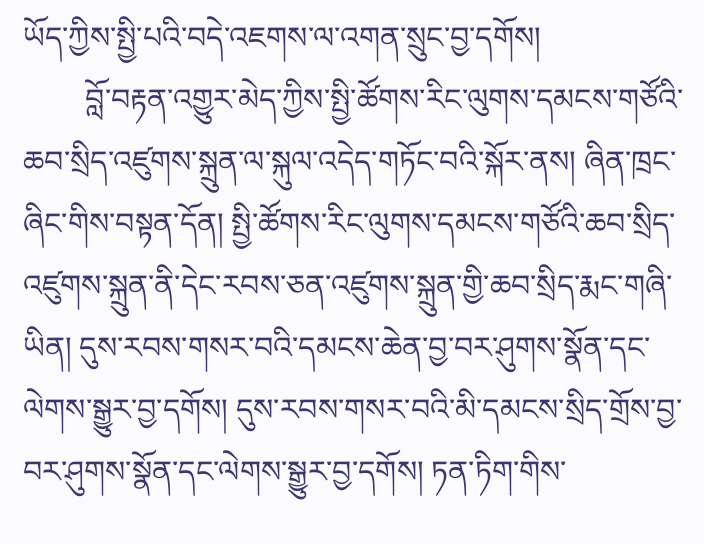ཡོད་ཀྱིས་སྤྱི་པའི་བདེ་འཇགས་ལ་འགན་སྲུང་བྱ་དགོས།
        བློ་བརྟན་འགྱུར་མེད་ཀྱིས་སྤྱི་ཚོགས་རིང་ལུགས་དམངས་གཙོའི་ཆབ་སྲིད་འཛུགས་སྐྲུན་ལ་སྐུལ་འདེད་གཏོང་བའི་སྐོར་ནས། ཞིན་ཁྲང་ཞིང་གིས་བསྟན་དོན། སྤྱི་ཚོགས་རིང་ལུགས་དམངས་གཙོའི་ཆབ་སྲིད་འཛུགས་སྐྲུན་ནི་དེང་རབས་ཅན་འཛུགས་སྐྲུན་གྱི་ཆབ་སྲིད་རྨང་གཞི་ཡིན། དུས་རབས་གསར་བའི་དམངས་ཆེན་བྱ་བར་ཤུགས་སྣོན་དང་ལེགས་སྒྱུར་བྱ་དགོས། དུས་རབས་གསར་བའི་མི་དམངས་སྲིད་གྲོས་བྱ་བར་ཤུགས་སྣོན་དང་ལེགས་སྒྱུར་བྱ་དགོས། ཏན་ཏིག་གིས་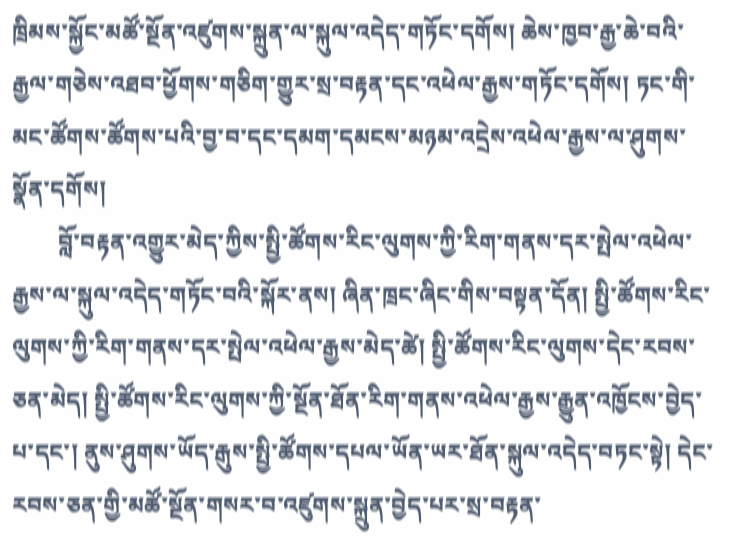ཁྲིམས་སྐྱོང་མཚོ་སྔོན་འཛུགས་སྐྲུན་ལ་སྐུལ་འདེད་གཏོང་དགོས། ཆེས་ཁྱབ་རྒྱ་ཆེ་བའི་རྒྱལ་གཅེས་འཐབ་ཕྱོགས་གཅིག་གྱུར་སྲ་བརྟན་དང་འཕེལ་རྒྱས་གཏོང་དགོས། ཏང་གི་མང་ཚོགས་ཚོགས་པའི་བྱ་བ་དང་དམག་དམངས་མཉམ་འདྲེས་འཕེལ་རྒྱས་ལ་ཤུགས་སྣོན་དགོས།
        བློ་བརྟན་འགྱུར་མེད་ཀྱིས་སྤྱི་ཚོགས་རིང་ལུགས་ཀྱི་རིག་གནས་དར་སྤེལ་འཕེལ་རྒྱས་ལ་སྐུལ་འདེད་གཏོང་བའི་སྐོར་ནས། ཞིན་ཁྲང་ཞིང་གིས་བསྟན་དོན། སྤྱི་ཚོགས་རིང་ལུགས་ཀྱི་རིག་གནས་དར་སྤེལ་འཕེལ་རྒྱས་མེད་ཚེ། སྤྱི་ཚོགས་རིང་ལུགས་དེང་རབས་ཅན་མེད། སྤྱི་ཚོགས་རིང་ལུགས་ཀྱི་སྔོན་ཐོན་རིག་གནས་འཕེལ་རྒྱས་རྒྱུན་འཁྱོངས་བྱེད་པ་དང་། ནུས་ཤུགས་ཡོད་རྒུས་སྤྱི་ཚོགས་དཔལ་ཡོན་ཡར་ཐོན་སྐུལ་འདེད་བཏང་སྟེ། དེང་རབས་ཅན་གྱི་མཚོ་སྔོན་གསར་བ་འཛུགས་སྐྲུན་བྱེད་པར་སྲ་བརྟན་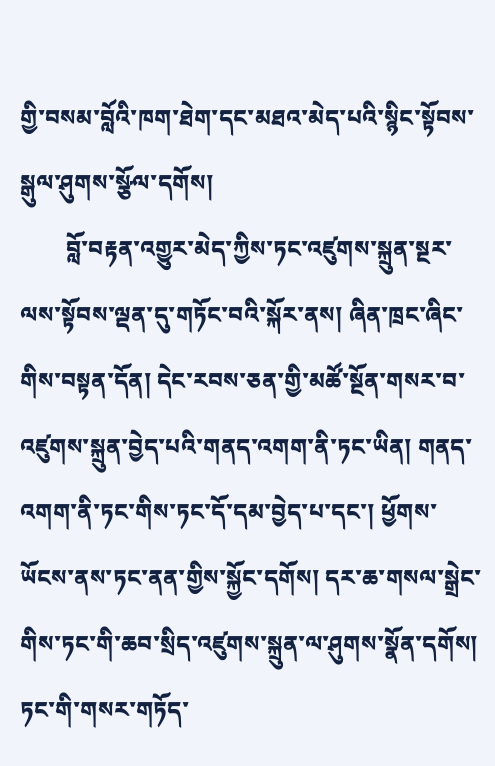གྱི་བསམ་བློའི་ཁག་ཐེག་དང་མཐའ་མེད་པའི་སྙིང་སྟོབས་སྒུལ་ཤུགས་སྩོལ་དགོས།
        བློ་བརྟན་འགྱུར་མེད་ཀྱིས་ཏང་འཛུགས་སྐྲུན་སྔར་ལས་སྟོབས་ལྡན་དུ་གཏོང་བའི་སྐོར་ནས། ཞིན་ཁྲང་ཞིང་གིས་བསྟན་དོན། དེང་རབས་ཅན་གྱི་མཚོ་སྔོན་གསར་བ་འཛུགས་སྐྲུན་བྱེད་པའི་གནད་འགག་ནི་ཏང་ཡིན། གནད་འགག་ནི་ཏང་གིས་ཏང་དོ་དམ་བྱེད་པ་དང་། ཕྱོགས་ཡོངས་ནས་ཏང་ནན་གྱིས་སྐྱོང་དགོས། དར་ཆ་གསལ་སྒྲེང་གིས་ཏང་གི་ཆབ་སྲིད་འཛུགས་སྐྲུན་ལ་ཤུགས་སྣོན་དགོས། ཏང་གི་གསར་གཏོད་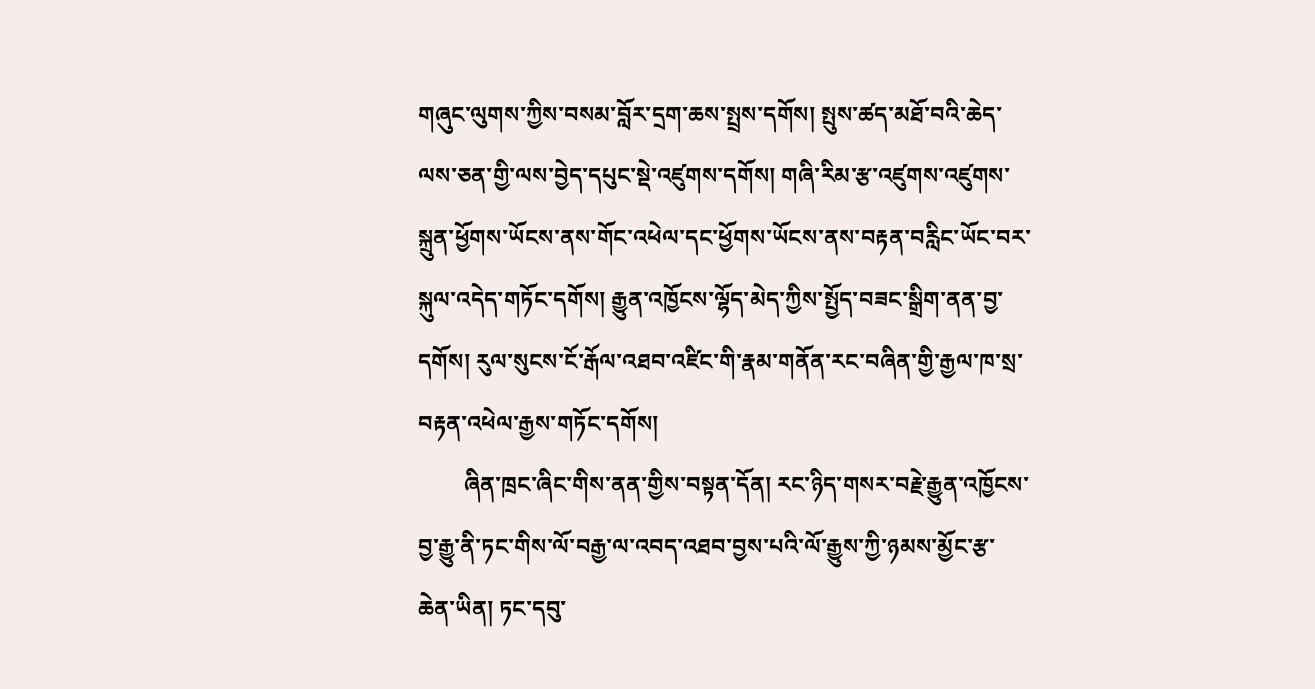གཞུང་ལུགས་ཀྱིས་བསམ་བློར་དྲག་ཆས་སྤྲས་དགོས། སྤུས་ཚད་མཐོ་བའི་ཆེད་ལས་ཅན་གྱི་ལས་བྱེད་དཔུང་སྡེ་འཛུགས་དགོས། གཞི་རིམ་རྩ་འཛུགས་འཛུགས་སྐྲུན་ཕྱོགས་ཡོངས་ནས་གོང་འཕེལ་དང་ཕྱོགས་ཡོངས་ནས་བརྟན་བརླིང་ཡོང་བར་སྐུལ་འདེད་གཏོང་དགོས། རྒྱུན་འཁྱོངས་ལྷོད་མེད་ཀྱིས་སྤྱོད་བཟང་སྒྲིག་ནན་བྱ་དགོས། རུལ་སུངས་ངོ་རྒོལ་འཐབ་འཛིང་གི་རྣམ་གནོན་རང་བཞིན་གྱི་རྒྱལ་ཁ་སྲ་བརྟན་འཕེལ་རྒྱས་གཏོང་དགོས།
        ཞིན་ཁྲང་ཞིང་གིས་ནན་གྱིས་བསྟན་དོན། རང་ཉིད་གསར་བརྗེ་རྒྱུན་འཁྱོངས་བྱ་རྒྱུ་ནི་ཏང་གིས་ལོ་བརྒྱ་ལ་འབད་འཐབ་བྱས་པའི་ལོ་རྒྱུས་ཀྱི་ཉམས་མྱོང་རྩ་ཆེན་ཡིན། ཏང་དབུ་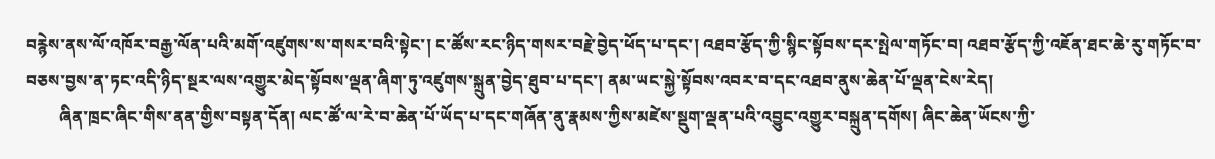བརྙེས་ནས་ལོ་འཁོར་བརྒྱ་ལོན་པའི་མགོ་འཛུགས་ས་གསར་བའི་སྟེང་། ང་ཚོས་རང་ཉིད་གསར་བརྗེ་བྱེད་ཕོད་པ་དང་། འཐབ་རྩོད་ཀྱི་སྙིང་སྟོབས་དར་སྤེལ་གཏོང་བ། འཐབ་རྩོད་ཀྱི་འཇོན་ཐང་ཆེ་རུ་གཏོང་བ་བཅས་བྱས་ན་ཏང་འདི་ཉིད་སྔར་ལས་འགྱུར་མེད་སྟོབས་ལྡན་ཞིག་ཏུ་འཛུགས་སྐྲུན་བྱེད་ཐུབ་པ་དང་། ནམ་ཡང་སྐྱེ་སྟོབས་འབར་བ་དང་འཐབ་ནུས་ཆེན་པོ་ལྡན་ངེས་རེད།
        ཞིན་ཁྲང་ཞིང་གིས་ནན་གྱིས་བསྟན་དོན། ལང་ཚོ་ལ་རེ་བ་ཆེན་པོ་ཡོད་པ་དང་གཞོན་ནུ་རྣམས་ཀྱིས་མཛེས་སྡུག་ལྡན་པའི་འབྱུང་འགྱུར་བསྐྲུན་དགོས། ཞིང་ཆེན་ཡོངས་ཀྱི་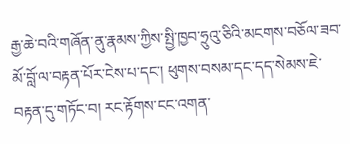རྒྱ་ཆེ་བའི་གཞོན་ནུ་རྣམས་ཀྱིས་སྤྱི་ཁྱབ་ཧྲུའུ་ཅིའི་མངགས་བཅོལ་ཟབ་མོ་བློ་ལ་བརྟན་པོར་ངེས་པ་དང་། ཕུགས་བསམ་དང་དད་སེམས་ཇེ་བརྟན་དུ་གཏོང་བ། རང་རྟོགས་ངང་འགན་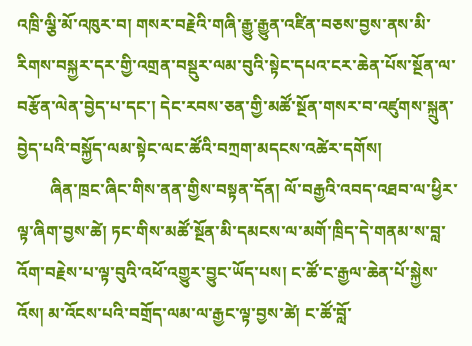འཁྲི་ལྕི་མོ་འཁུར་བ། གསར་བརྗེའི་གཞི་རྒྱུ་རྒྱུན་འཛིན་བཅས་བྱས་ནས་མི་རིགས་བསྐྱར་དར་གྱི་འགྲན་བསྡུར་ལམ་བུའི་སྟེང་དཔའ་ངར་ཆེན་པོས་སྔོན་ལ་བརྩོན་ལེན་བྱེད་པ་དང་། དེང་རབས་ཅན་གྱི་མཚོ་སྔོན་གསར་བ་འཛུགས་སྐྲུན་བྱེད་པའི་བསྐྱོད་ལམ་སྟེང་ལང་ཚོའི་བཀྲག་མདངས་འཚེར་དགོས།
        ཞིན་ཁྲང་ཞིང་གིས་ནན་གྱིས་བསྟན་དོན། ལོ་བརྒྱའི་འབད་འཐབ་ལ་ཕྱིར་ལྟ་ཞིག་བྱས་ཚེ། ཏང་གིས་མཚོ་སྔོན་མི་དམངས་ལ་མགོ་ཁྲིད་དེ་གནམ་ས་བླ་འོག་བརྗེས་པ་ལྟ་བུའི་འཕོ་འགྱུར་བྱུང་ཡོད་པས། ང་ཚོ་ང་རྒྱལ་ཆེན་པོ་སྐྱེས་འོས། མ་འོངས་པའི་བགྲོད་ལམ་ལ་རྒྱང་ལྟ་བྱས་ཚེ། ང་ཚོ་བློ་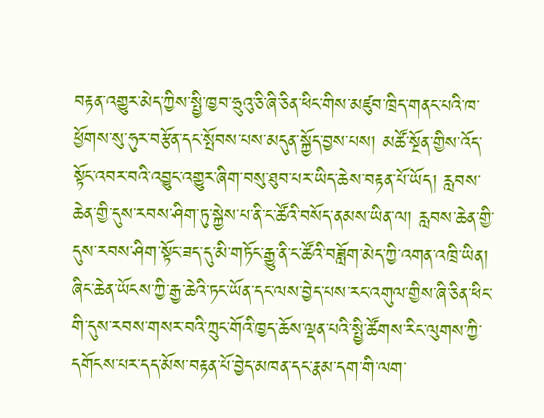བརྟན་འགྱུར་མེད་ཀྱིས་སྤྱི་ཁྱབ་ཧྲུའུ་ཅི་ཞི་ཅིན་ཕིང་གིས་མཛུབ་ཁྲིད་གནང་པའི་ཁ་ཕྱོགས་སུ་ཧུར་བརྩོན་དང་སྤོབས་པས་མདུན་སྐྱོད་བྱས་པས། མཚོ་སྔོན་གྱིས་འོད་སྟོང་འབར་བའི་འབྱུང་འགྱུར་ཞིག་བསུ་ཐུབ་པར་ཡིད་ཆེས་བརྟན་པོ་ཡོད། རླབས་ཆེན་གྱི་དུས་རབས་ཤིག་ཏུ་སྐྱེས་པ་ནི་ང་ཚོའི་བསོད་ནམས་ཡིན་ལ། རླབས་ཆེན་གྱི་དུས་རབས་ཤིག་སྟོང་ཟད་དུ་མི་གཏོང་རྒྱུ་ནི་ང་ཚོའི་བཟློག་མེད་ཀྱི་འགན་འཁྲི་ཡིན། ཞིང་ཆེན་ཡོངས་ཀྱི་རྒྱ་ཆེའི་ཏང་ཡོན་དང་ལས་བྱེད་པས་རང་འགུལ་གྱིས་ཞི་ཅིན་ཕིང་གི་དུས་རབས་གསར་བའི་ཀྲུང་གོའི་ཁྱད་ཆོས་ལྡན་པའི་སྤྱི་ཚོགས་རིང་ལུགས་ཀྱི་དགོངས་པར་དད་མོས་བརྟན་པོ་བྱེད་མཁན་དང་རྣམ་དག་གི་ལག་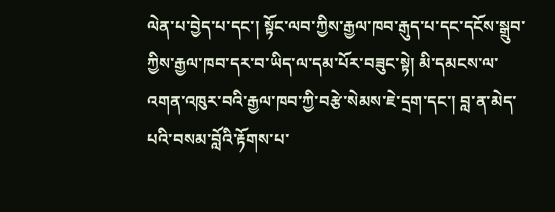ལེན་པ་བྱེད་པ་དང་། སྟོང་ལབ་ཀྱིས་རྒྱལ་ཁབ་རྒུད་པ་དང་དངོས་སྒྲུབ་ཀྱིས་རྒྱལ་ཁབ་དར་བ་ཡིད་ལ་དམ་པོར་བཟུང་སྟེ། མི་དམངས་ལ་འགན་འཁུར་བའི་རྒྱལ་ཁབ་ཀྱི་བརྩེ་སེམས་ཇེ་དྲག་དང་། བླ་ན་མེད་པའི་བསམ་བློའི་རྟོགས་པ་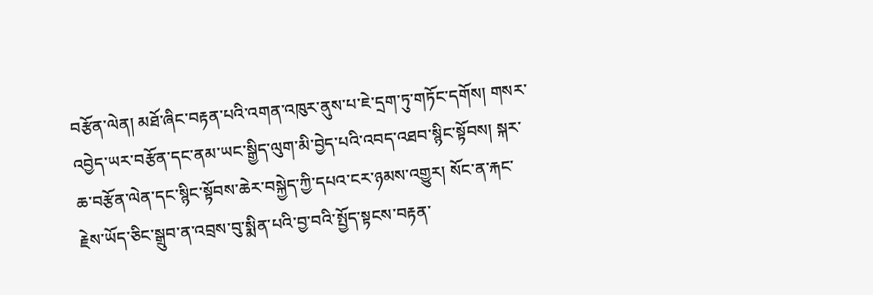བརྩོན་ལེན། མཐོ་ཞིང་བརྟན་པའི་འགན་འཁུར་ནུས་པ་ཇེ་དྲག་ཏུ་གཏོང་དགོས། གསར་འབྱེད་ཡར་བརྩོན་དང་ནམ་ཡང་སྒྱིད་ལུག་མི་བྱེད་པའི་འབད་འཐབ་སྙིང་སྟོབས། སྐར་ཆ་བརྩོན་ལེན་དང་སྙིང་སྟོབས་ཆེར་བསྐྱེད་ཀྱི་དཔའ་ངར་ཉམས་འགྱུར། སོང་ན་རྐང་རྗེས་ཡོད་ཅིང་སྒྲུབ་ན་འབྲས་བུ་སྨིན་པའི་བྱ་བའི་སྤྱོད་སྟངས་བརྟན་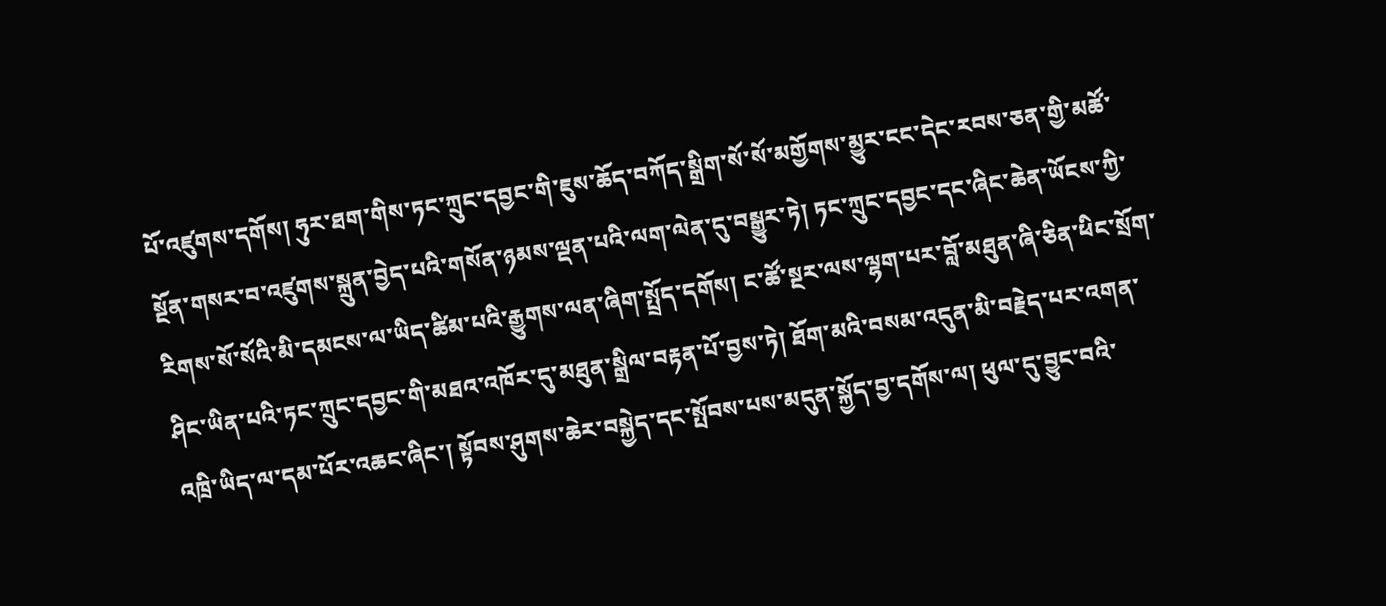པོ་འཛུགས་དགོས། ཧུར་ཐག་གིས་ཏང་ཀྲུང་དབྱང་གི་ཇུས་ཆོད་བཀོད་སྒྲིག་སོ་སོ་མགྱོགས་མྱུར་ངང་དེང་རབས་ཅན་གྱི་མཚོ་སྔོན་གསར་བ་འཛུགས་སྐྲུན་བྱེད་པའི་གསོན་ཉམས་ལྡན་པའི་ལག་ལེན་དུ་བསྒྱུར་ཏེ། ཏང་ཀྲུང་དབྱང་དང་ཞིང་ཆེན་ཡོངས་ཀྱི་རིགས་སོ་སོའི་མི་དམངས་ལ་ཡིད་ཚིམ་པའི་རྒྱུགས་ལན་ཞིག་སྤྲོད་དགོས། ང་ཚོ་སྔར་ལས་ལྷག་པར་བློ་མཐུན་ཞི་ཅིན་ཕིང་སྲོག་ཤིང་ཡིན་པའི་ཏང་ཀྲུང་དབྱང་གི་མཐའ་འཁོར་དུ་མཐུན་སྒྲིལ་བརྟན་པོ་བྱས་ཏེ། ཐོག་མའི་བསམ་འདུན་མི་བརྗེད་པར་འགན་འཁྲི་ཡིད་ལ་དམ་པོར་འཆང་ཞིང་། སྟོབས་ཤུགས་ཆེར་བསྐྱེད་དང་སྤོབས་པས་མདུན་སྐྱོད་བྱ་དགོས་ལ། ཕུལ་དུ་བྱུང་བའི་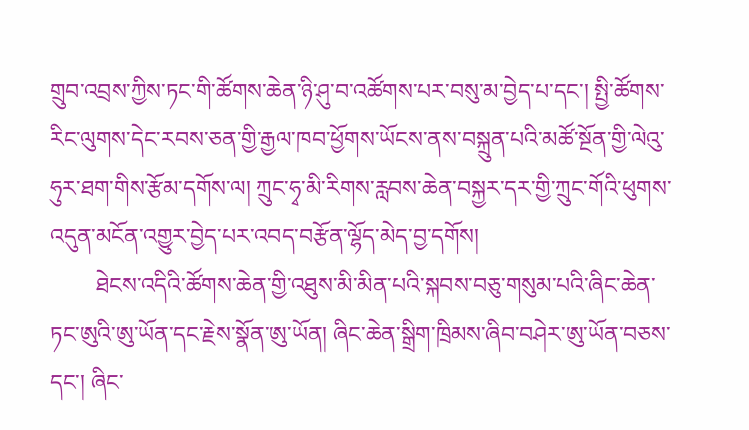གྲུབ་འབྲས་ཀྱིས་ཏང་གི་ཚོགས་ཆེན་ཉི་ཤུ་བ་འཚོགས་པར་བསུ་མ་བྱེད་པ་དང་། སྤྱི་ཚོགས་རིང་ལུགས་དེང་རབས་ཅན་གྱི་རྒྱལ་ཁབ་ཕྱོགས་ཡོངས་ནས་བསྐྲུན་པའི་མཚོ་སྔོན་གྱི་ལེའུ་ཧུར་ཐག་གིས་རྩོམ་དགོས་ལ། ཀྲུང་ཧྭ་མི་རིགས་རླབས་ཆེན་བསྐྱར་དར་གྱི་ཀྲུང་གོའི་ཕུགས་འདུན་མངོན་འགྱུར་བྱེད་པར་འབད་བརྩོན་ལྷོད་མེད་བྱ་དགོས།
        ཐེངས་འདིའི་ཚོགས་ཆེན་གྱི་འཐུས་མི་མིན་པའི་སྐབས་བཅུ་གསུམ་པའི་ཞིང་ཆེན་ཏང་ཨུའི་ཨུ་ཡོན་དང་རྗེས་སྣོན་ཨུ་ཡོན། ཞིང་ཆེན་སྒྲིག་ཁྲིམས་ཞིབ་བཤེར་ཨུ་ཡོན་བཅས་དང་། ཞིང་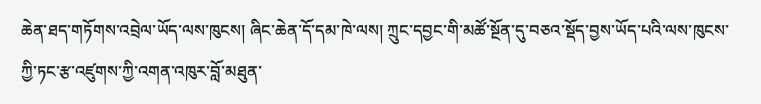ཆེན་ཐད་གཏོགས་འབྲེལ་ཡོད་ལས་ཁུངས། ཞིང་ཆེན་དོ་དམ་ཁེ་ལས། ཀྲུང་དབྱང་གི་མཚོ་སྔོན་དུ་བཅའ་སྡོད་བྱས་ཡོད་པའི་ལས་ཁུངས་ཀྱི་ཏང་རྩ་འཛུགས་ཀྱི་འགན་འཁུར་བློ་མཐུན་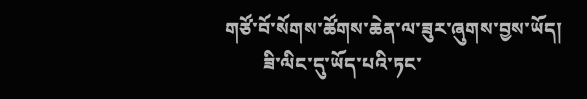གཙོ་བོ་སོགས་ཚོགས་ཆེན་ལ་ཟུར་ཞུགས་བྱས་ཡོད།
        ཟི་ལིང་དུ་ཡོད་པའི་ཏང་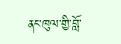ནང་ཁུལ་གྱི་བློ་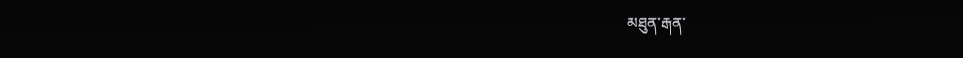མཐུན་རྒན་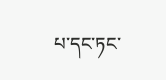པ་དང་ཏང་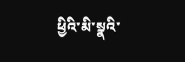ཕྱིའི་མི་སྣའི་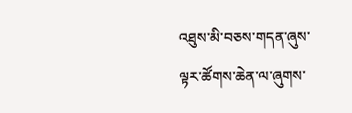འཐུས་མི་བཅས་གདན་ཞུས་ལྟར་ཚོགས་ཆེན་ལ་ཞུགས་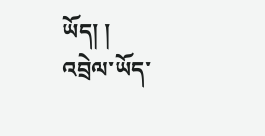ཡོད། །
འབྲེལ་ཡོད་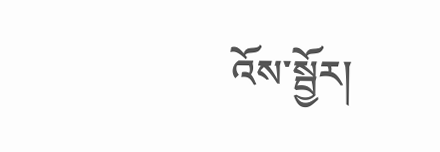འོས་སྦྱོར།